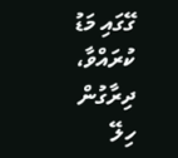ގޭގައި މަޑު ކުރައްވާ، ދިރާގުން ހިލޭ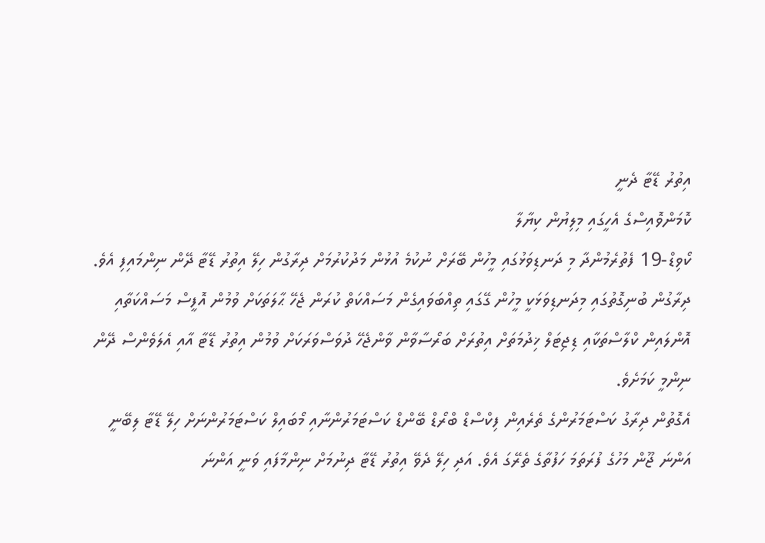އިތުރު ޑޭޓާ ދެނީ
ކޮމަންވޮއިސްގެ އެހީގައި މިލިޔުން ކިޔާލާ
ކޯވިޑް-19 ފެތުރެމުންދާ މި ދަނޑިވަޅުގައި މީހުން ބޭރަށް ނުކުމެ އުޅުން މަދުކުރުމަށް ދިރާގުން ހިލޭ އިތުރު ޑޭޓާ ދޭން ނިންމައިފި އެވެ. ދިރާގުން ބުނިގޮތުގައި މިދަނޑިވަޅަކީ މީހުން ގޭގައި ތިއްބަވައިގެން މަސައްކަތް ކުރަން ޖެހޭ ޙާލަތަކަށް ވުމުން އޮފީސް މަސައްކަތާއި އޮންލައިން ކްލާސްތަކާއި ޑިޖިޓަލް ޚިދުމަތަށް އިތުރަށް ބަރޯސާވާން ވާންޖެހޭ ދުވަސްވަރަކަށް ވުމުން އިތުރު ޑޭޓާ އާއި އެލަވެންސް ދޭން ނިންމީ ކަމަށެވެ.
އެގޮތުން ދިރާގު ކަސްޓަމަރުންގެ ތެރެއިން ފިކްސްޑް ބްރޯޑް ބޭންޑް ކަސްޓަމަރުންނާއި މޯބައިލް ކަސްޓަމަރުންނަށް ހިލޭ ޑޭޓާ ލިބޭނީ އަންނަ ޖޫން މަހުގެ ފުރަތަމަ ހަފުތާގެ ތެރޭގަ އެވެ. އަދި ހިލޭ ދެވޭ އިތުރު ޑޭޓާ ދިނުމަށް ނިންމާފައި ވަނީ އަންނަ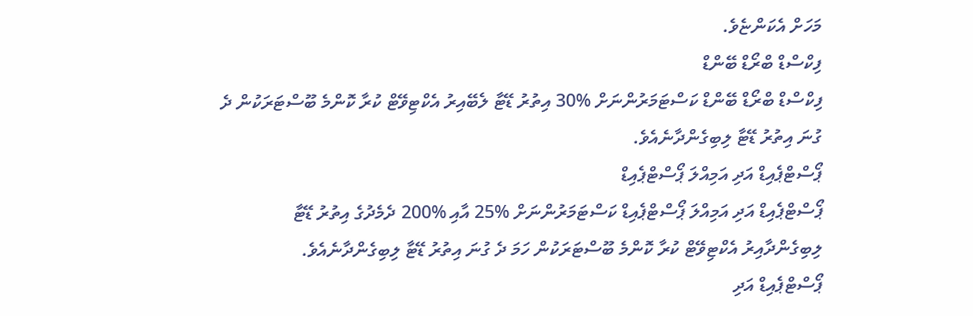މަހަށް އެކަންޏެވެ.
ފިކްސްޑް ބްރޯޑް ބޭންޑް
ފިކްސްޑް ބްރޯޑް ބޭންޑް ކަސްޓަމަރުންނަށް %30 އިތުރު ޑޭޓާ ލެބޭއިރު އެކްޓިވޭޓް ކުރާ ކޮންމެ ބޫސްޓަރަކުން ދެ ގުނަ އިތުރު ޑޭޓާ ލިބިގެންދާނެއެވެ.
ޕޯސްޓްޕެއިޑް އަދި އަމިއްލަ ޕޯސްޓްޕެއިޑް
ޕޯސްޓްޕެއިޑް އަދި އަމިއްލަ ޕޯސްޓްޕެއިޑް ކަސްޓަމަރުންނަށް %25 އާއި %200 ދެމެދުގެ އިތުރު ޑޭޓާ ލިބިގެންދާއިރު އެކްޓިވޭޓް ކުރާ ކޮންމެ ބޫސްޓަރަކުން ހަމަ ދެ ގުނަ އިތުރު ޑޭޓާ ލިބިގެންދާނެއެވެ.
ޕޯސްޓްޕެއިޑް އަދި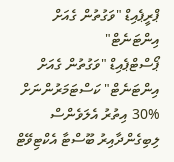ޕްރީޕެއިޑް "ވަގުތުން ގެއަށް އިންޓަނެޓް"
ޕޯސްޓްޕެއިޑް "ވަގުތުން ގެއަށް އިންޓަނެޓް" ކަސްޓަމަރުންނަށް %30 އިތުރު އެލަވެންސް ލިބިގެންދާއިރު ބޫސްޓާ އެކްޓިވޭޓް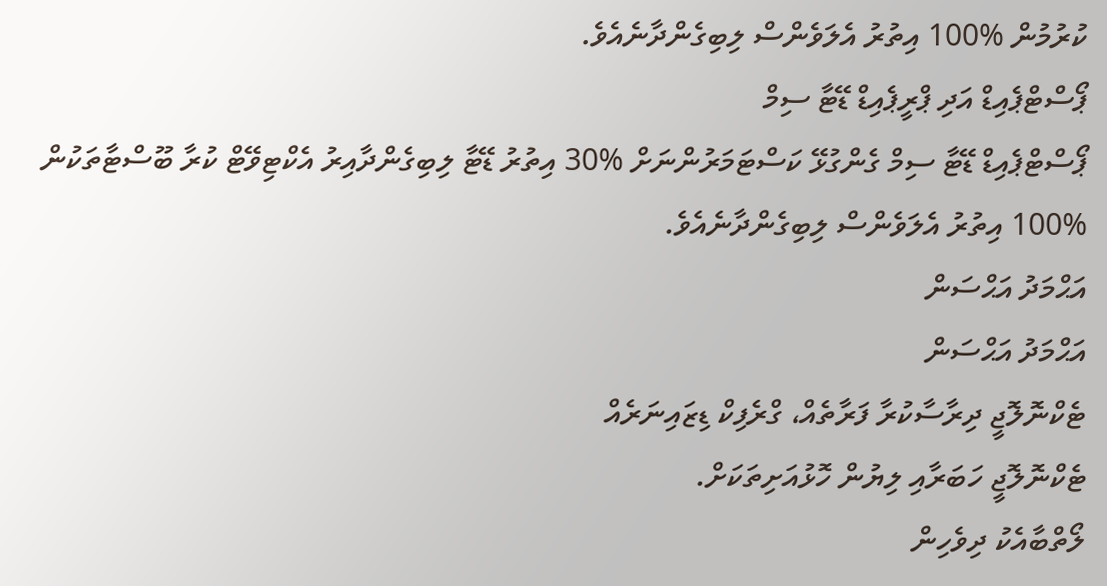ކުރުމުން %100 އިތުރު އެލަވެންސް ލިބިގެންދާނެއެވެ.
ޕޯސްޓްޕެއިޑް އަދި ޕްރީޕެއިޑް ޑޭޓާ ސިމް
ޕޯސްޓްޕެއިޑް ޑޭޓާ ސިމް ގެންގުޅޭ ކަސްޓަމަރުންނަށް %30 އިތުރު ޑޭޓާ ލިބިގެންދާއިރު އެކްޓިވޭޓް ކުރާ ބޫސްޓާތަކުން %100 އިތުރު އެލަވެންސް ލިބިގެންދާނެއެވެ.
އަޙްމަދު އަޙްސަން
އަޙްމަދު އަޙްސަން
ޓެކްނޮލޮޖީ ދިރާސާކުރާ ފަރާތެއް، ގްރެފިކް ޑިޒައިނަރެއް
ޓެކްނޮލޮޖީ ހަބަރާއި ލިޔުން ހޮޅުއަށިތަކަށް.
ލޯތްބާއެކު ދިވެހިން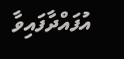އުފައްދާފައިވާ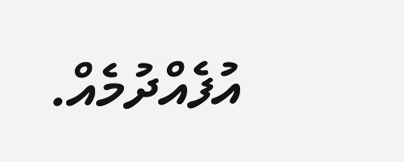އުފެއްދުމެއް.